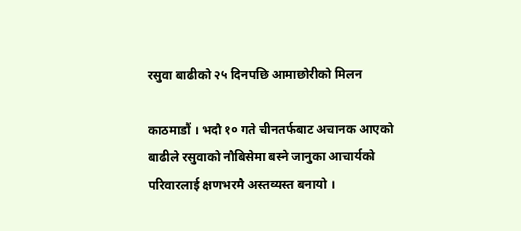रसुवा बाढीको २५ दिनपछि आमाछोरीको मिलन

काठमाडौं । भदौ १० गते चीनतर्फबाट अचानक आएको बाढीले रसुवाको नौबिसेमा बस्ने जानुका आचार्यको परिवारलाई क्षणभरमै अस्तव्यस्त बनायो ।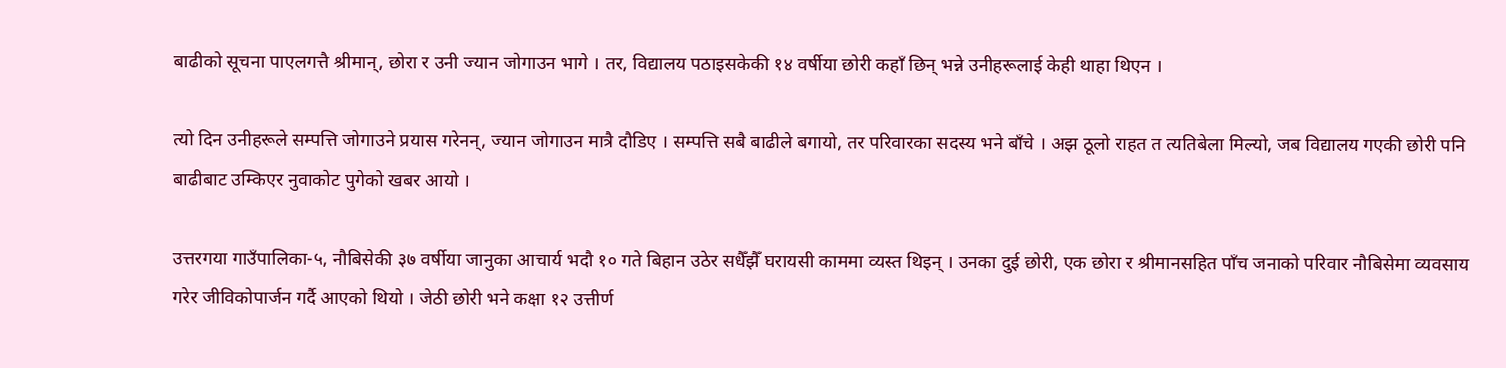बाढीको सूचना पाएलगत्तै श्रीमान्, छोरा र उनी ज्यान जोगाउन भागे । तर, विद्यालय पठाइसकेकी १४ वर्षीया छोरी कहाँ छिन् भन्ने उनीहरूलाई केही थाहा थिएन ।

त्यो दिन उनीहरूले सम्पत्ति जोगाउने प्रयास गरेनन्, ज्यान जोगाउन मात्रै दौडिए । सम्पत्ति सबै बाढीले बगायो, तर परिवारका सदस्य भने बाँचे । अझ ठूलो राहत त त्यतिबेला मिल्यो, जब विद्यालय गएकी छोरी पनि बाढीबाट उम्किएर नुवाकोट पुगेको खबर आयो ।

उत्तरगया गाउँपालिका-५, नौबिसेकी ३७ वर्षीया जानुका आचार्य भदौ १० गते बिहान उठेर सधैँझैँ घरायसी काममा व्यस्त थिइन् । उनका दुई छोरी, एक छोरा र श्रीमानसहित पाँच जनाको परिवार नौबिसेमा व्यवसाय गरेर जीविकोपार्जन गर्दै आएको थियो । जेठी छोरी भने कक्षा १२ उत्तीर्ण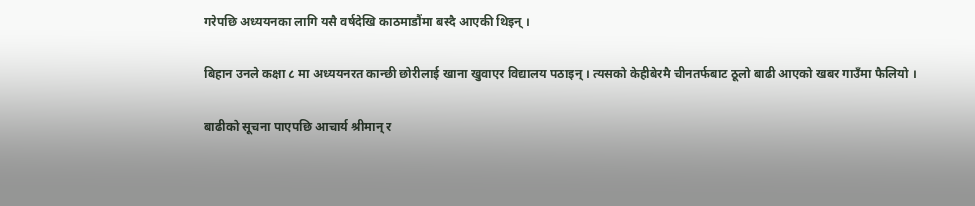गरेपछि अध्ययनका लागि यसै वर्षदेखि काठमाडौंमा बस्दै आएकी थिइन् ।

बिहान उनले कक्षा ८ मा अध्ययनरत कान्छी छोरीलाई खाना खुवाएर विद्यालय पठाइन् । त्यसको केहीबेरमै चीनतर्फबाट ठूलो बाढी आएको खबर गाउँमा फैलियो ।

बाढीको सूचना पाएपछि आचार्य श्रीमान् र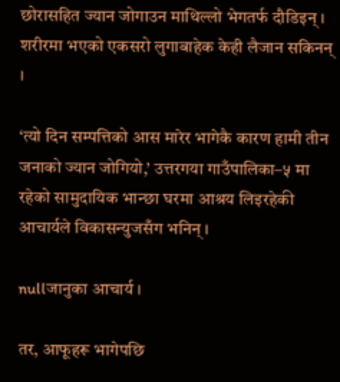छोरासहित ज्यान जोगाउन माथिल्लो भेगतर्फ दौडिइन् । शरीरमा भएको एकसरो लुगाबाहेक केही लैजान सकिनन् ।

‘त्यो दिन सम्पत्तिको आस मारेर भागेकै कारण हामी तीन जनाको ज्यान जोगियो,’ उत्तरगया गाउँपालिका–५ मा रहेको सामुदायिक भान्छा घरमा आश्रय लिइरहेकी आचार्यले विकासन्युजसँग भनिन् ।

nullजानुका आचार्य ।

तर, आफूहरू भागेपछि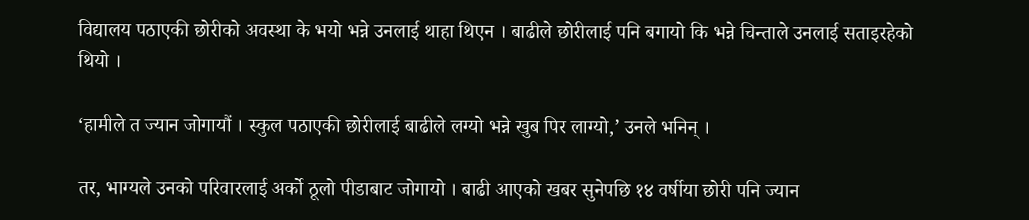विद्यालय पठाएकी छोरीको अवस्था के भयो भन्ने उनलाई थाहा थिएन । बाढीले छोरीलाई पनि बगायो कि भन्ने चिन्ताले उनलाई सताइरहेको थियो ।

‘हामीले त ज्यान जोगायौं । स्कुल पठाएकी छोरीलाई बाढीले लग्यो भन्ने खुब पिर लाग्यो,’ उनले भनिन् ।

तर, भाग्यले उनको परिवारलाई अर्को ठूलो पीडाबाट जोगायो । बाढी आएको खबर सुनेपछि १४ वर्षीया छोरी पनि ज्यान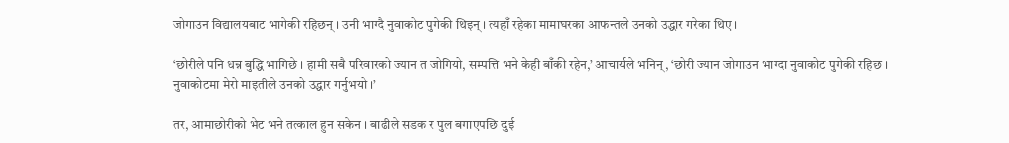जोगाउन विद्यालयबाट भागेकी रहिछन् । उनी भाग्दै नुवाकोट पुगेकी थिइन् । त्यहाँ रहेका मामाघरका आफन्तले उनको उद्धार गरेका थिए ।

‘छोरीले पनि धन्न बुद्धि भागिछे । हामी सबै परिवारको ज्यान त जोगियो, सम्पत्ति भने केही बाँकी रहेन,’ आचार्यले भनिन्, ‘छोरी ज्यान जोगाउन भाग्दा नुवाकोट पुगेकी रहिछ । नुवाकोटमा मेरो माइतीले उनको उद्धार गर्नुभयो ।’

तर, आमाछोरीको भेट भने तत्काल हुन सकेन । बाढीले सडक र पुल बगाएपछि दुई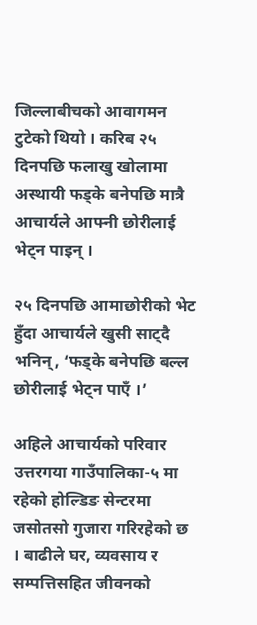जिल्लाबीचको आवागमन टुटेको थियो । करिब २५ दिनपछि फलाखु खोलामा अस्थायी फड्के बनेपछि मात्रै आचार्यले आफ्नी छोरीलाई भेट्न पाइन् ।

२५ दिनपछि आमाछोरीको भेट हुँदा आचार्यले खुसी साट्दै भनिन्, ‘फड्के बनेपछि बल्ल छोरीलाई भेट्न पाएँ ।’

अहिले आचार्यको परिवार उत्तरगया गाउँपालिका-५ मा रहेको होल्डिङ सेन्टरमा जसोतसो गुजारा गरिरहेको छ । बाढीले घर, व्यवसाय र सम्पत्तिसहित जीवनको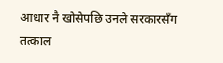आधार नै खोसेपछि उनले सरकारसँग तत्काल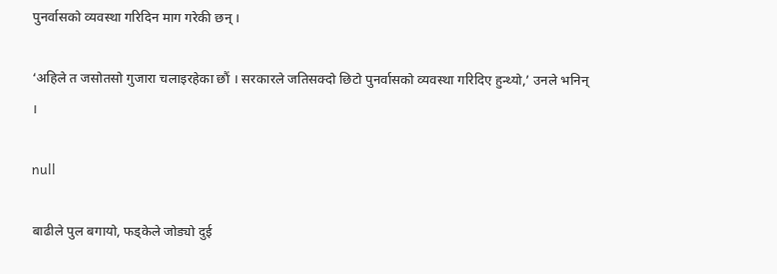पुनर्वासको व्यवस्था गरिदिन माग गरेकी छन् ।

‘अहिले त जसोतसो गुजारा चलाइरहेका छौं । सरकारले जतिसक्दो छिटो पुनर्वासको व्यवस्था गरिदिए हुन्थ्यो,’ उनले भनिन् ।

null

बाढीले पुल बगायो, फड्केले जोड्यो दुई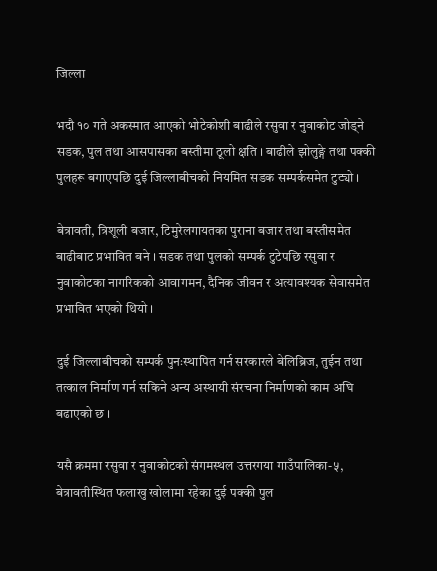जिल्ला

भदौ १० गते अकस्मात आएको भोटेकोशी बाढीले रसुवा र नुवाकोट जोड्ने सडक, पुल तथा आसपासका बस्तीमा ठूलो क्षति । बाढीले झोलुङ्गे तथा पक्की पुलहरू बगाएपछि दुई जिल्लाबीचको नियमित सडक सम्पर्कसमेत टुट्यो ।

बेत्रावती, त्रिशूली बजार, टिमुरेलगायतका पुराना बजार तथा बस्तीसमेत बाढीबाट प्रभावित बने । सडक तथा पुलको सम्पर्क टुटेपछि रसुवा र नुवाकोटका नागरिकको आवागमन, दैनिक जीवन र अत्यावश्यक सेवासमेत प्रभावित भएको थियो ।

दुई जिल्लाबीचको सम्पर्क पुनःस्थापित गर्न सरकारले बेलिब्रिज, तुईन तथा तत्काल निर्माण गर्न सकिने अन्य अस्थायी संरचना निर्माणको काम अघि बढाएको छ ।

यसै क्रममा रसुवा र नुवाकोटको संगमस्थल उत्तरगया गाउँपालिका-५, बेत्रावतीस्थित फलाखु खोलामा रहेका दुई पक्की पुल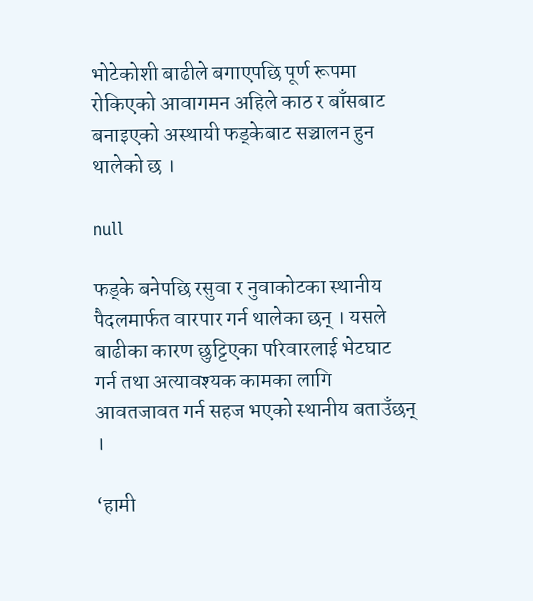भोटेकोशी बाढीले बगाएपछि पूर्ण रूपमा रोकिएको आवागमन अहिले काठ र बाँसबाट बनाइएको अस्थायी फड्केबाट सञ्चालन हुन थालेको छ ।

null

फड्के बनेपछि रसुवा र नुवाकोटका स्थानीय पैदलमार्फत वारपार गर्न थालेका छन् । यसले बाढीका कारण छुट्टिएका परिवारलाई भेटघाट गर्न तथा अत्यावश्यक कामका लागि आवतजावत गर्न सहज भएको स्थानीय बताउँछन् ।

‘हामी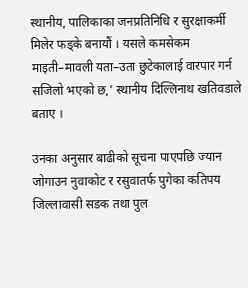स्थानीय, पालिकाका जनप्रतिनिधि र सुरक्षाकर्मी मिलेर फड्के बनायौं । यसले कमसेकम माइती–मावली यता–उता छुटेकालाई वारपार गर्न सजिलो भएको छ,’ स्थानीय दिल्लिनाथ खतिवडाले बताए ।

उनका अनुसार बाढीको सूचना पाएपछि ज्यान जोगाउन नुवाकोट र रसुवातर्फ पुगेका कतिपय जिल्लावासी सडक तथा पुल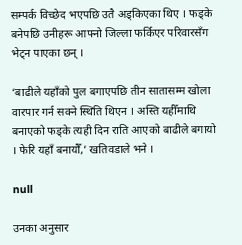सम्पर्क विच्छेद भएपछि उतै अड्किएका थिए । फड्के बनेपछि उनीहरू आफ्नो जिल्ला फर्किएर परिवारसँग भेट्न पाएका छन् ।

‘बाढीले यहाँको पुल बगाएपछि तीन सातासम्म खोला वारपार गर्न सक्ने स्थिति थिएन । अस्ति यहीँमाथि बनाएको फड्के त्यही दिन राति आएको बाढीले बगायो । फेरि यहाँ बनायौँ,’ खतिवडाले भने ।

null

उनका अनुसार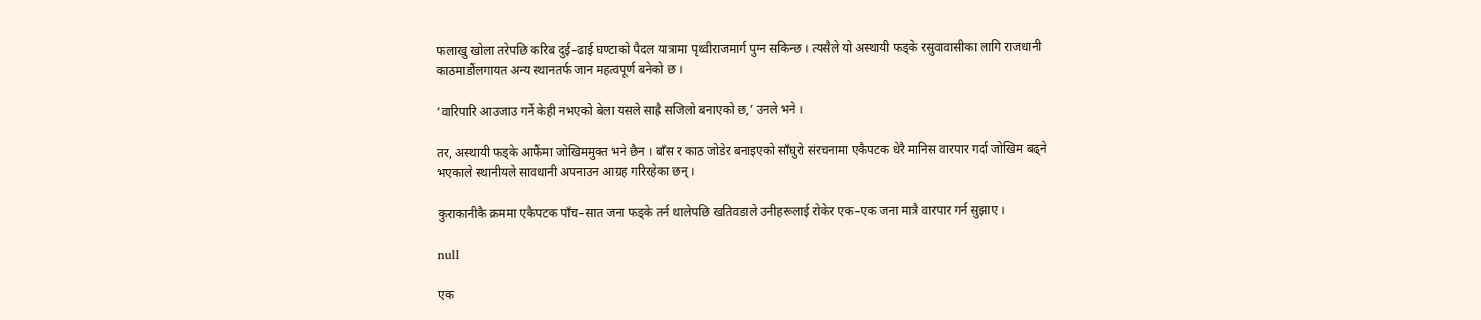फलाखु खोला तरेपछि करिब दुई–ढाई घण्टाको पैदल यात्रामा पृथ्वीराजमार्ग पुग्न सकिन्छ । त्यसैले यो अस्थायी फड्के रसुवावासीका लागि राजधानी काठमाडौंलगायत अन्य स्थानतर्फ जान महत्वपूर्ण बनेको छ ।

‘वारिपारि आउजाउ गर्ने केही नभएको बेला यसले साह्रै सजिलो बनाएको छ,’ उनले भने ।

तर, अस्थायी फड्के आफैंमा जोखिममुक्त भने छैन । बाँस र काठ जोडेर बनाइएको साँघुरो संरचनामा एकैपटक धेरै मानिस वारपार गर्दा जोखिम बढ्ने भएकाले स्थानीयले सावधानी अपनाउन आग्रह गरिरहेका छन् ।

कुराकानीकै क्रममा एकैपटक पाँच–सात जना फड्के तर्न थालेपछि खतिवडाले उनीहरूलाई रोकेर एक–एक जना मात्रै वारपार गर्न सुझाए ।

null

एक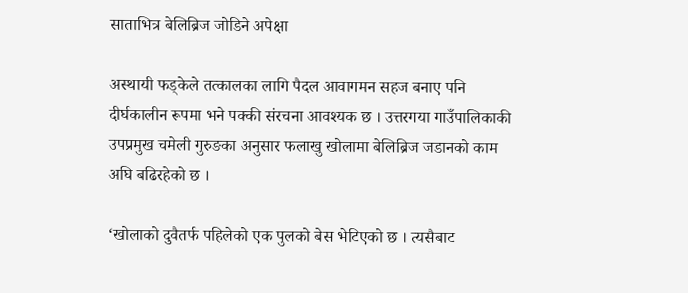साताभित्र बेलिब्रिज जोडिने अपेक्षा

अस्थायी फड्केले तत्कालका लागि पैदल आवागमन सहज बनाए पनि दीर्घकालीन रूपमा भने पक्की संरचना आवश्यक छ । उत्तरगया गाउँपालिकाकी उपप्रमुख चमेली गुरुङका अनुसार फलाखु खोलामा बेलिब्रिज जडानको काम अघि बढिरहेको छ ।

‘खोलाको दुवैतर्फ पहिलेको एक पुलको बेस भेटिएको छ । त्यसैबाट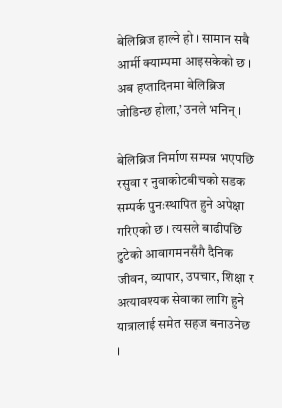बेलिब्रिज हाल्ने हो । सामान सबै आर्मी क्याम्पमा आइसकेको छ । अब हप्तादिनमा बेलिब्रिज जोडिन्छ होला,’ उनले भनिन् ।

बेलिब्रिज निर्माण सम्पन्न भएपछि रसुवा र नुवाकोटबीचको सडक सम्पर्क पुनःस्थापित हुने अपेक्षा गरिएको छ । त्यसले बाढीपछि टुटेको आवागमनसँगै दैनिक जीवन, व्यापार, उपचार, शिक्षा र अत्यावश्यक सेवाका लागि हुने यात्रालाई समेत सहज बनाउनेछ ।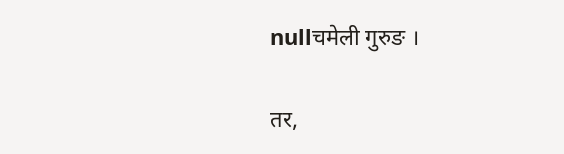nullचमेली गुरुङ ।

तर,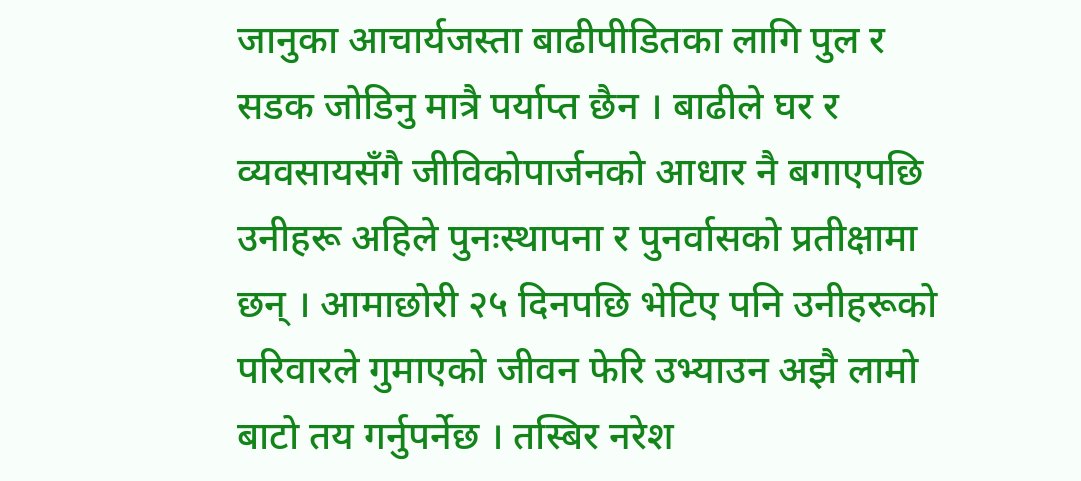जानुका आचार्यजस्ता बाढीपीडितका लागि पुल र सडक जोडिनु मात्रै पर्याप्त छैन । बाढीले घर र व्यवसायसँगै जीविकोपार्जनको आधार नै बगाएपछि उनीहरू अहिले पुनःस्थापना र पुनर्वासको प्रतीक्षामा छन् । आमाछोरी २५ दिनपछि भेटिए पनि उनीहरूको परिवारले गुमाएको जीवन फेरि उभ्याउन अझै लामो बाटो तय गर्नुपर्नेछ । तस्बिर नरेश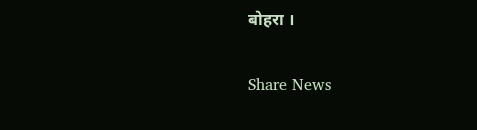बोहरा ।

Share News